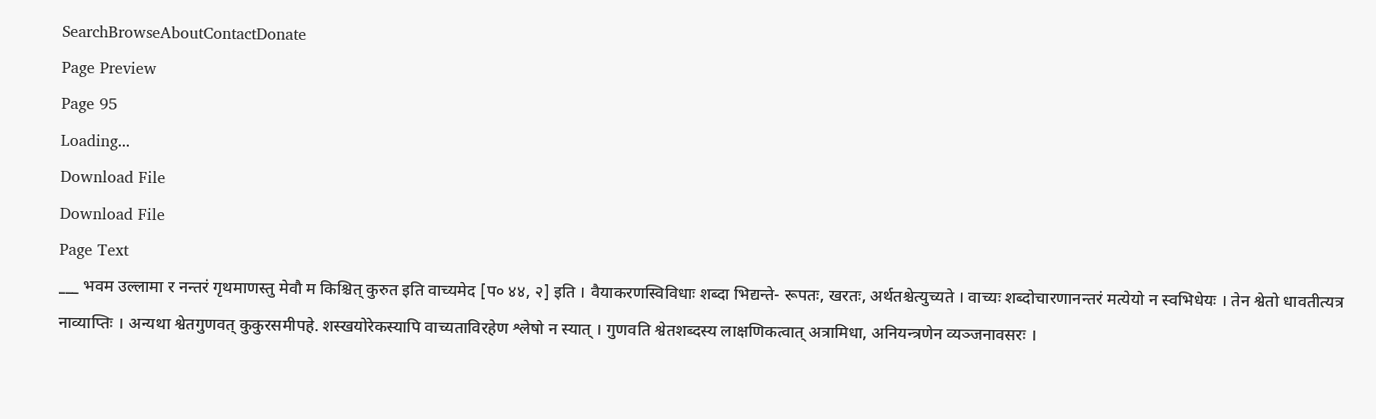SearchBrowseAboutContactDonate
Page Preview
Page 95
Loading...
Download File
Download File
Page Text
___ भवम उल्लामा र नन्तरं गृथमाणस्तु मेवौ म किश्चित् कुरुत इति वाच्यमेद [प० ४४, २] इति । वैयाकरणस्विविधाः शब्दा भिद्यन्ते- रूपतः, खरतः, अर्थतश्चेत्युच्यते । वाच्यः शब्दोचारणानन्तरं मत्येयो न स्वभिधेयः । तेन श्वेतो धावतीत्यत्र नाव्याप्तिः । अन्यथा श्वेतगुणवत् कुकुरसमीपहे. शस्खयोरेकस्यापि वाच्यताविरहेण श्लेषो न स्यात् । गुणवति श्वेतशब्दस्य लाक्षणिकत्वात् अत्रामिधा, अनियन्त्रणेन व्यञ्जनावसरः ।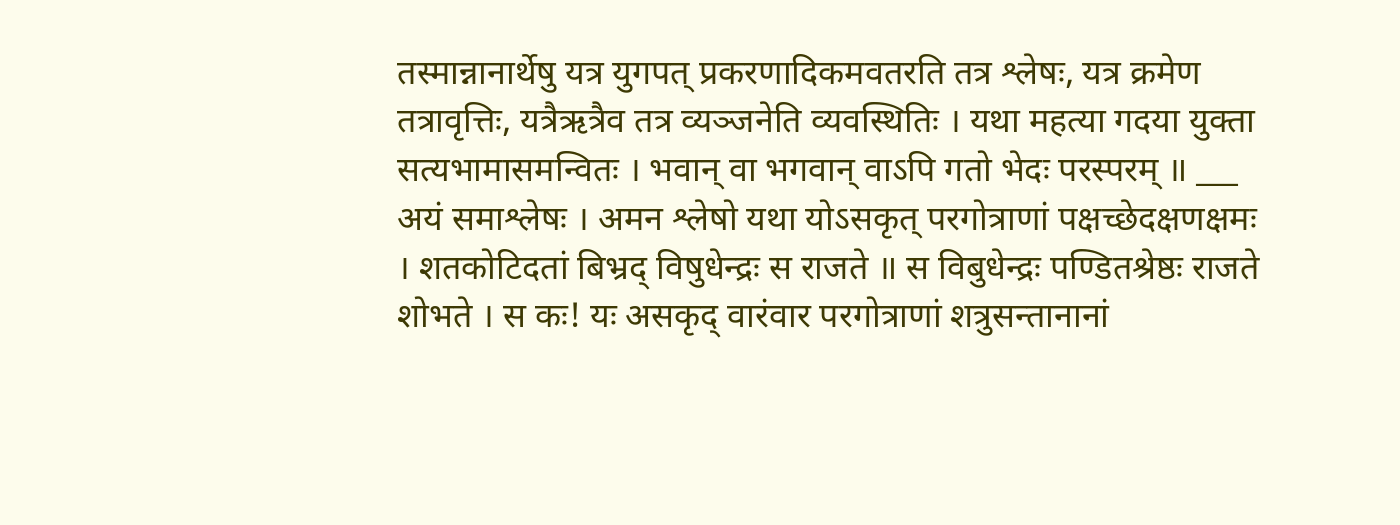तस्मान्नानार्थेषु यत्र युगपत् प्रकरणादिकमवतरति तत्र श्लेषः, यत्र क्रमेण तत्रावृत्तिः, यत्रैऋत्रैव तत्र व्यञ्जनेति व्यवस्थितिः । यथा महत्या गदया युक्ता सत्यभामासमन्वितः । भवान् वा भगवान् वाऽपि गतो भेदः परस्परम् ॥ ___ अयं समाश्लेषः । अमन श्लेषो यथा योऽसकृत् परगोत्राणां पक्षच्छेदक्षणक्षमः । शतकोटिदतां बिभ्रद् विषुधेन्द्रः स राजते ॥ स विबुधेन्द्रः पण्डितश्रेष्ठः राजते शोभते । स कः! यः असकृद् वारंवार परगोत्राणां शत्रुसन्तानानां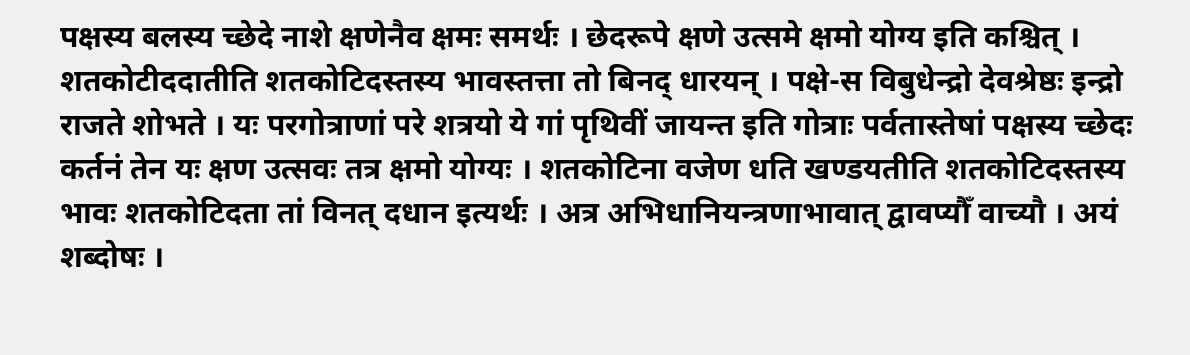पक्षस्य बलस्य च्छेदे नाशे क्षणेनैव क्षमः समर्थः । छेदरूपे क्षणे उत्समे क्षमो योग्य इति कश्चित् । शतकोटीददातीति शतकोटिदस्तस्य भावस्तत्ता तो बिनद् धारयन् । पक्षे-स विबुधेन्द्रो देवश्रेष्ठः इन्द्रो राजते शोभते । यः परगोत्राणां परे शत्रयो ये गां पृथिवीं जायन्त इति गोत्राः पर्वतास्तेषां पक्षस्य च्छेदः कर्तनं तेन यः क्षण उत्सवः तत्र क्षमो योग्यः । शतकोटिना वजेण धति खण्डयतीति शतकोटिदस्तस्य भावः शतकोटिदता तां विनत् दधान इत्यर्थः । अत्र अभिधानियन्त्रणाभावात् द्वावप्यौँ वाच्यौ । अयं शब्दोषः ।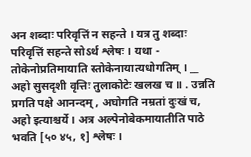अन शब्दाः परिवृत्तिं न सहन्ते । यत्र तु शब्दाः परिवृत्तिं सहन्ते सोऽर्थ श्लेषः । यथा - तोकेनोप्रतिमायाति स्तोकेनायात्यधोगतिम् । __ अहो सुसदृशी वृत्तिः तुलाकोटेः खलख च ॥ . उन्नति प्रगति पक्षे आनन्दम् , अघोगति नम्रतां दुःखं च, अहो इत्याश्चर्ये । अत्र अल्पेनोबेकमायातीति पाठे भवति [५० ४५, १] श्लेषः ।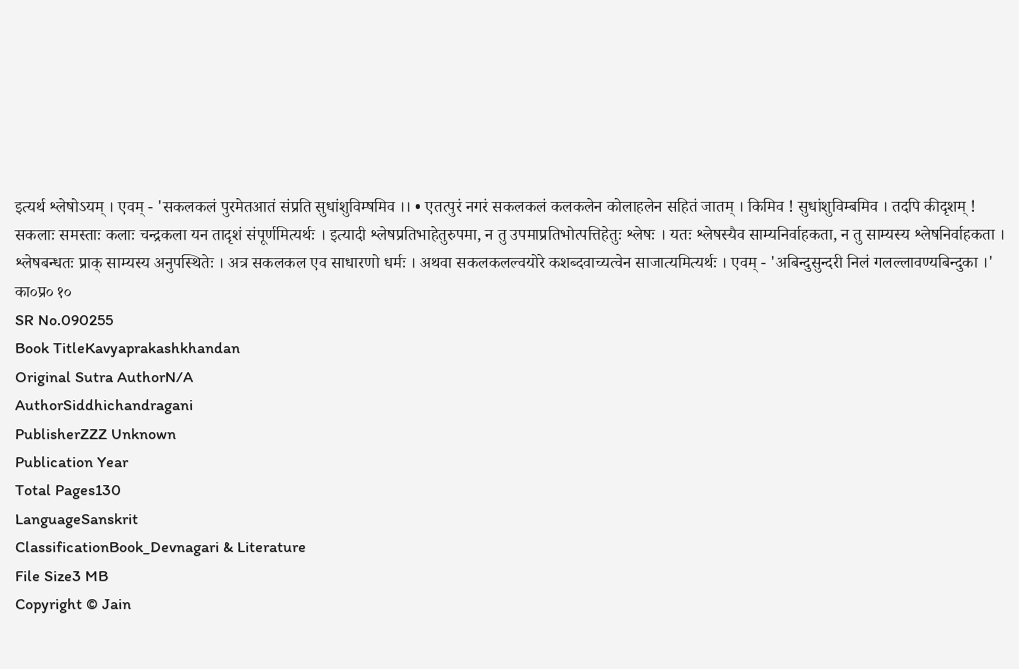इत्यर्थ श्लेषोऽयम् । एवम् - 'सकलकलं पुरमेतआतं संप्रति सुधांशुविम्षमिव ।। • एतत्पुरं नगरं सकलकलं कलकलेन कोलाहलेन सहितं जातम् । किमिव ! सुधांशुविम्बमिव । तदपि कीदृशम् ! सकलाः समस्ताः कलाः चन्द्रकला यन तादृशं संपूर्णमित्यर्थः । इत्यादी श्लेषप्रतिभाहेतुरुपमा, न तु उपमाप्रतिभोत्पत्तिहेतुः श्लेषः । यतः श्लेषस्यैव साम्यनिर्वाहकता, न तु साम्यस्य श्लेषनिर्वाहकता । श्लेषबन्धतः प्राक् साम्यस्य अनुपस्थितेः । अत्र सकलकल एव साधारणो धर्मः । अथवा सकलकलल्वयोरे कशब्दवाच्यत्वेन साजात्यमित्यर्थः । एवम् - 'अबिन्दुसुन्दरी निलं गलल्लावण्यबिन्दुका ।' का०प्र० १०
SR No.090255
Book TitleKavyaprakashkhandan
Original Sutra AuthorN/A
AuthorSiddhichandragani
PublisherZZZ Unknown
Publication Year
Total Pages130
LanguageSanskrit
ClassificationBook_Devnagari & Literature
File Size3 MB
Copyright © Jain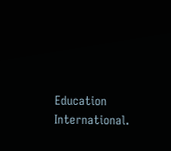Education International.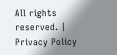All rights reserved. | Privacy Policy